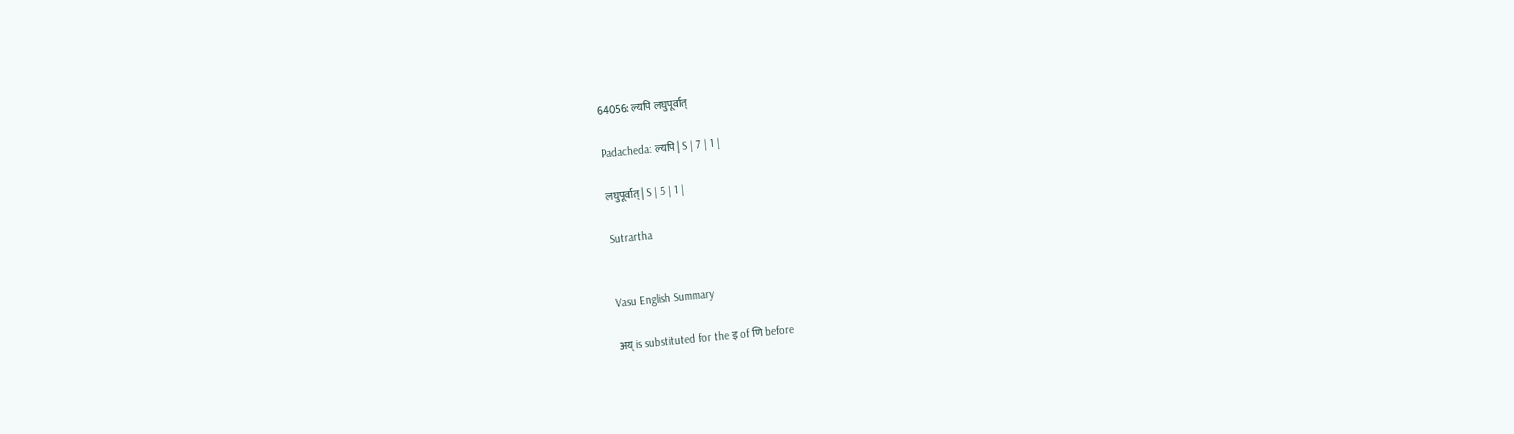64056: ल्यपि लघुपूर्वात्

Padacheda: ल्यपि | S | 7 | 1 |

लघुपूर्वात् | S | 5 | 1 |

Sutrartha


Vasu English Summary

अय् is substituted for the इ of णि before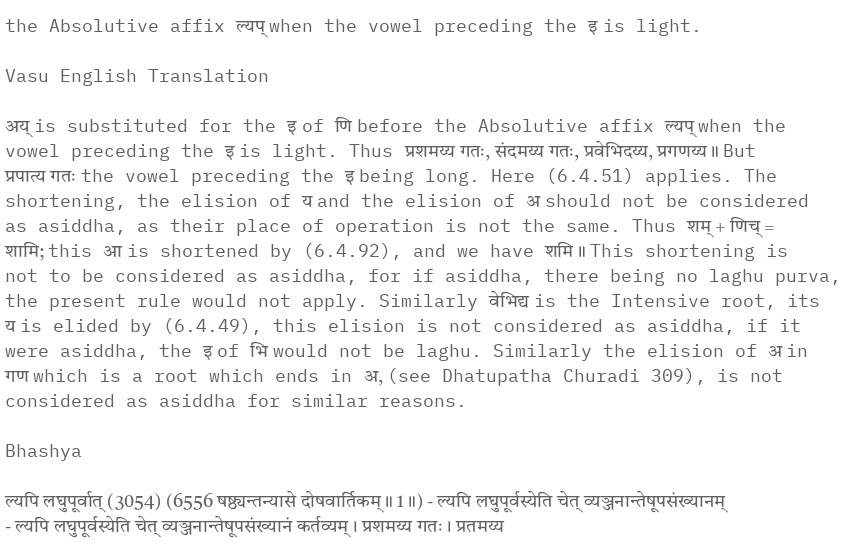the Absolutive affix ल्यप् when the vowel preceding the इ is light.

Vasu English Translation

अय् is substituted for the इ of णि before the Absolutive affix ल्यप् when the vowel preceding the इ is light. Thus प्रशमय्य गतः, संदमय्य गतः, प्रवेभिदय्य, प्रगणय्य ॥ But प्रपात्य गतः the vowel preceding the इ being long. Here (6.4.51) applies. The shortening, the elision of य and the elision of अ should not be considered as asiddha, as their place of operation is not the same. Thus शम् + णिच् = शामि; this आ is shortened by (6.4.92), and we have शमि ॥ This shortening is not to be considered as asiddha, for if asiddha, there being no laghu purva, the present rule would not apply. Similarly वेभिद्य is the Intensive root, its य is elided by (6.4.49), this elision is not considered as asiddha, if it were asiddha, the इ of भि would not be laghu. Similarly the elision of अ in गण which is a root which ends in अ, (see Dhatupatha Churadi 309), is not considered as asiddha for similar reasons.

Bhashya

ल्यपि लघुपूर्वात् (3054) (6556 षष्ठ्यन्तन्यासे दोषवार्तिकम् ॥ 1 ॥) - ल्यपि लघुपूर्वस्येति चेत् व्यञ्जनान्तेषूपसंख्यानम् - ल्यपि लघुपूर्वस्येति चेत् व्यञ्जनान्तेषूपसंख्यानं कर्तव्यम् । प्रशमय्य गतः । प्रतमय्य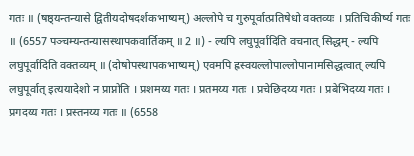गतः ॥ (षष्ठ्यन्तन्यासे द्वितीयदोषदर्शकभाष्यम्) अल्लोपे च गुरुपूर्वात्प्रतिषेधो वक्तव्यः । प्रतिचिकीर्ष्य गतः ॥ (6557 पञ्चम्यन्तन्यासस्थापकवार्तिकम् ॥ 2 ॥) - ल्यपि लघुपूर्वादिति वचनात् सिद्धम् - ल्यपि लघुपूर्वादिति वक्तव्यम् ॥ (दोषोपस्थापकभाष्यम्) एवमपि ह्रस्वयल्लोपाल्लोपानामसिद्धत्वात् ल्यपि लघुपूर्वात् इत्ययादेशो न प्राप्नोति । प्रशमय्य गतः । प्रतमय्य गतः । प्रचेछिदय्य गतः । प्रबेभिदय्य गतः । प्रगदय्य गतः । प्रस्तनय्य गतः ॥ (6558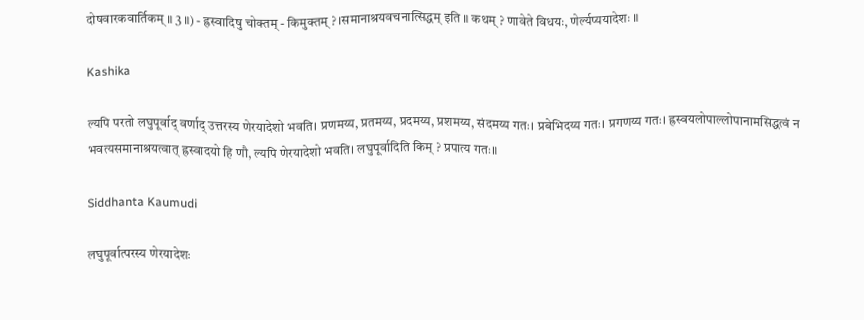दोषवारकवार्तिकम् ॥ 3 ॥) - ह्रस्वादिषु चोक्तम् - किमुक्तम् ? ।समानाश्रयवचनात्सिद्धम् इति ॥ कथम् ? णावेते विधयः, णेर्ल्यप्ययादेशः ॥

Kashika

ल्यपि परतो लघुपूर्वाद् वर्णाद् उत्तरस्य णेरयादेशो भवति। प्रणमय्य, प्रतमय्य, प्रदमय्य, प्रशमय्य, संदमय्य गतः। प्रबेभिदय्य गतः। प्रगणय्य गतः। ह्रस्वयलोपाल्लोपानामसिद्धत्वं न भवत्यसमानाश्रयत्वात् ह्रस्वादयो हि णौ, ल्यपि णेरयादेशो भवति। लघुपूर्वादिति किम् ? प्रपात्य गतः॥

Siddhanta Kaumudi

लघुपूर्वात्परस्य णेरयादेशः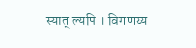स्यात् ल्यपि । विगणय्य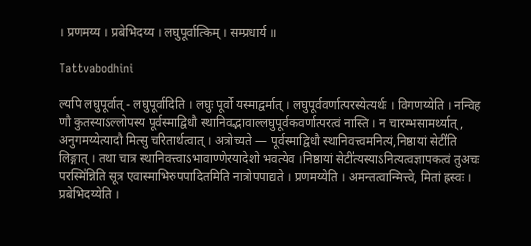। प्रणमय्य । प्रबेभिदय्य । लघुपूर्वात्किम् । सम्प्रधार्य ॥

Tattvabodhini

ल्यपि लघुपूर्वात् - लघुपूर्वादिति । लघुः पूर्वो यस्माद्वर्मात् । लघुपूर्ववर्णात्परस्येत्यर्थः । विगणय्येति । नन्विह णौ कुतस्याऽल्लोपस्य पूर्वस्माद्विधौ स्थानिवद्भावाल्लघुपूर्वकवर्णात्परत्वं नास्ति । न चारम्भसामर्थ्यात्, अनुगमय्येत्यादौ मित्सु चरितार्थत्वात् । अत्रोच्यते — पूर्वस्माद्विधौ स्थानिवत्त्वमनित्यं,निष्ठायां सेटी॑ति लिङ्गात् । तथा चात्र स्थानिवत्त्वाऽभावाण्णेरयादेशो भवत्येव ।निष्ठायां सेटी॑त्यस्याऽनित्यत्वज्ञापकत्वं तुअचः परस्मि॑न्निति सूत्र एवास्माभिरुपपादितमिति नात्रोपपाद्यते । प्रणमय्येति । अमन्तत्वान्मित्त्वे, मितां ह्रस्वः । प्रबेभिदय्येति ।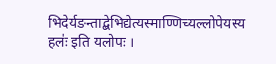भिदेर्यङन्ताद्बेभिद्येत्यस्माण्णिच्यल्लोपेयस्य हलः॑ इति यलोपः ।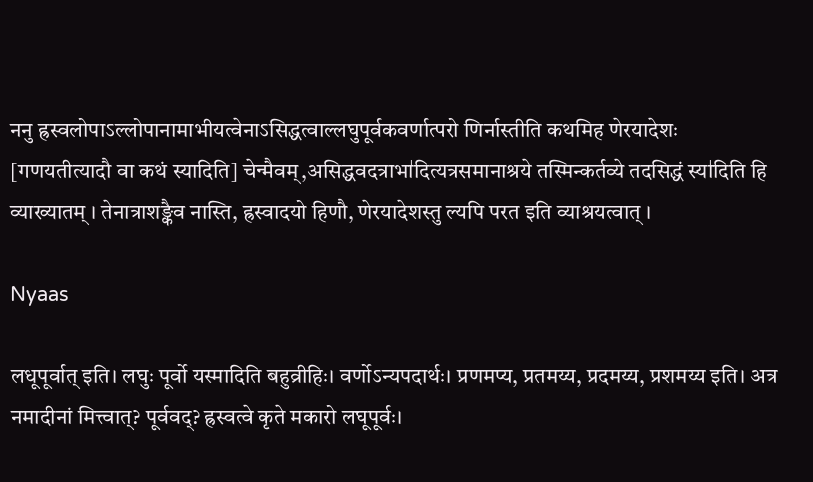ननु ह्रस्वलोपाऽल्लोपानामाभीयत्वेनाऽसिद्धत्वाल्लघुपूर्वकवर्णात्परो णिर्नास्तीति कथमिह णेरयादेशः [गणयतीत्यादौ वा कथं स्यादिति] चेन्मैवम्,असिद्धवदत्राभा॑दित्यत्रसमानाश्रये तस्मिन्कर्तव्ये तदसिद्धं स्या॑दिति हि व्याख्यातम् । तेनात्राशङ्कैव नास्ति, ह्रस्वादयो हिणौ, णेरयादेशस्तु ल्यपि परत इति व्याश्रयत्वात् ।

Nyaas

लधूपूर्वात् इति। लघुः पूर्वो यस्मादिति बहुव्रीहिः। वर्णोऽन्यपदार्थः। प्रणमप्य, प्रतमय्य, प्रदमय्य, प्रशमय्य इति। अत्र नमादीनां मित्त्वात्? पूर्ववद्? ह्रस्वत्वे कृते मकारो लघूपूर्वः।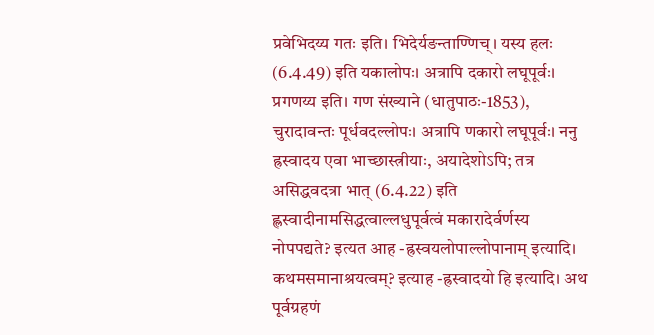प्रवेभिदय्य गतः इति। भिदेर्यङन्ताण्णिच्। यस्य हलः (6.4.49) इति यकालोपः। अत्रापि दकारो लघूपूर्वः। प्रगणय्य इति। गण संख्याने (धातुपाठः-1853), चुरादावन्तः पूर्धवदल्लोपः। अत्रापि णकारो लघूपूर्वः। ननु ह्रस्वादय एवा भाच्छास्त्रीयाः, अयादेशोऽपि; तत्र असिद्धवदत्रा भात् (6.4.22) इति ह्लस्वादीनामसिद्धत्वाल्लधुपूर्वत्वं मकारादेर्वर्णस्य नोपपद्यते? इत्यत आह -ह्रस्वयलोपाल्लोपानाम् इत्यादि। कथमसमानाश्रयत्वम्? इत्याह -ह्रस्वादयो हि इत्यादि। अथ पूर्वग्रहणं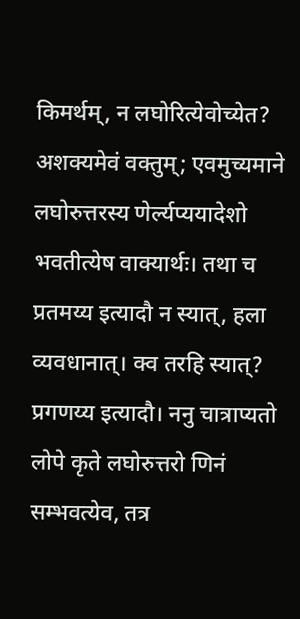किमर्थम्, न लघोरित्येवोच्येत? अशक्यमेवं वक्तुम्; एवमुच्यमाने लघोरुत्तरस्य णेर्ल्यप्ययादेशो भवतीत्येष वाक्यार्थः। तथा च प्रतमय्य इत्यादौ न स्यात्, हला व्यवधानात्। क्व तरहि स्यात्? प्रगणय्य इत्यादौ। ननु चात्राप्यतो लोपे कृते लघोरुत्तरो णिनं सम्भवत्येव, तत्र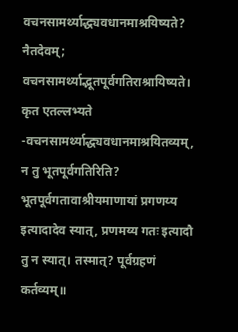वचनसामर्थ्याद्ध्यवधानमाश्रयिष्यते? नैतदेवम्; वचनसामर्थ्याद्भूतपूर्वगतिराश्रायिष्यते। कृत एतल्लभ्यते -वचनसामर्थ्याद्ध्यवधानमाश्रयितव्यम्, न तु भूतपूर्वगतिरिति? भूतपूर्वगतावाश्रीयमाणायां प्रगणय्य इत्यादादेव स्यात्, प्रणमय्य गतः इत्यादौ तु न स्यात्। तस्मात्? पूर्वग्रहणं कर्तव्यम्॥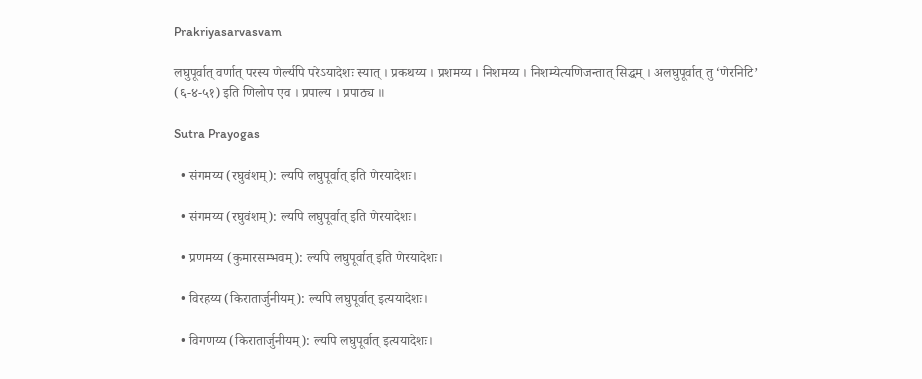Prakriyasarvasvam

लघुपूर्वात् वर्णात् परस्य णेर्ल्यपि परेऽयादेशः स्यात् । प्रकथय्य । प्रशमय्य । निशमय्य । निशम्येत्यणिजन्तात् सिद्धम् । अलघुपूर्वात् तु ‘णेरनिटि’ (६-४-५१) इति णिलोप एव । प्रपाल्य । प्रपाठ्य ॥

Sutra Prayogas

  • संगमय्य (रघुवंशम्): ल्यपि लघुपूर्वात् इति णेरयादेशः।

  • संगमय्य (रघुवंशम्): ल्यपि लघुपूर्वात् इति णेरयादेशः।

  • प्रणमय्य (कुमारसम्भवम्): ल्यपि लघुपूर्वात् इति णेरयादेशः।

  • विरहय्य (किरातार्जुनीयम्): ल्यपि लघुपूर्वात् इत्ययादेशः।

  • विगणय्य (किरातार्जुनीयम्): ल्यपि लघुपूर्वात् इत्ययादेशः।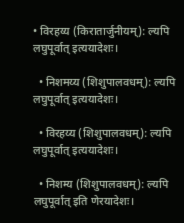• विरहय्य (किरातार्जुनीयम्): ल्यपि लघुपूर्वात् इत्ययादेशः।

  • निशमय्य (शिशुपालवधम्): ल्यपि लघुपूर्वात् इत्ययादेशः।

  • विरहय्य (शिशुपालवधम्): ल्यपि लघुपूर्वात् इत्ययादेशः।

  • निशम्य (शिशुपालवधम्): ल्यपि लघुपूर्वात् इति णेरयादेशः।